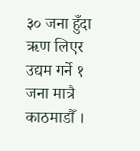३० जना हुँदा ऋण लिएर उद्यम गर्ने १ जना मात्रै
काठमाडौँ ।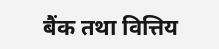बैंक तथा वित्तिय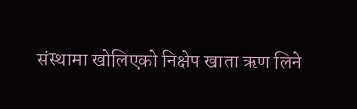संस्थामा खोलिएको निक्षेप खाता ऋण लिने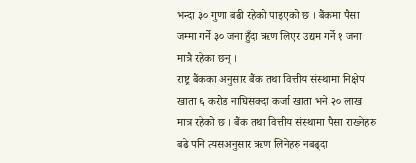भन्दा ३० गुणा बढी रहेको पाइएको छ । बैंकमा पैसा जम्मा गर्ने ३० जना हुँदा ऋण लिएर उद्यम गर्ने १ जना मात्रै रहेका छन् ।
राष्ट्र बैंकका अनुसार बैंक तथा वित्तीय संस्थामा निक्षेप खाता ६ करोड नाघिसक्दा कर्जा खाता भने २० लाख मात्र रहेको छ । बैंक तथा वित्तीय संस्थामा पैसा राख्नेहरु बढे पनि त्यसअनुसार ऋण लिनेहरु नबढ्दा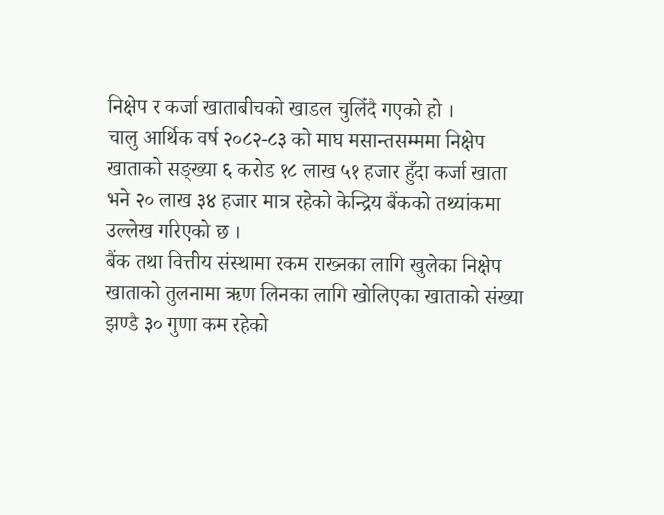निक्षेप र कर्जा खाताबीचको खाडल चुलिँदै गएको हो ।
चालु आर्थिक वर्ष २०८२-८३ को माघ मसान्तसम्ममा निक्षेप खाताको सङ्ख्या ६ करोड १८ लाख ५१ हजार हुँदा कर्जा खाता भने २० लाख ३४ हजार मात्र रहेको केन्द्रिय बैंकको तथ्यांकमा उल्लेख गरिएको छ ।
बैंक तथा वित्तीय संस्थामा रकम राख्नका लागि खुलेका निक्षेप खाताको तुलनामा ऋण लिनका लागि खोलिएका खाताको संख्या झण्डै ३० गुणा कम रहेको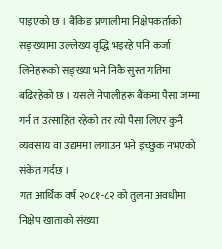पाइएको छ । बैंकिङ प्रणालीमा निक्षेपकर्ताको सङ्ख्यामा उल्लेख्य वृद्धि भइरहे पनि कर्जा लिनेहरूको सङ्ख्या भने निकै सुस्त गतिमा बढिरहेको छ । यसले नेपालीहरू बैंकमा पैसा जम्मा गर्न त उत्साहित रहेको तर त्यो पैसा लिएर कुनै व्यवसाय वा उद्यममा लगाउन भने इच्छुक नभएको संकेत गर्दछ ।
गत आर्थिक वर्ष २०८१-८२ को तुलना अवधीमा निक्षेप खाताको संख्या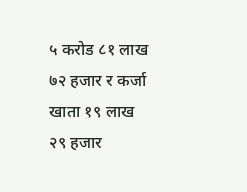५ करोड ८१ लाख ७२ हजार र कर्जा खाता १९ लाख २९ हजार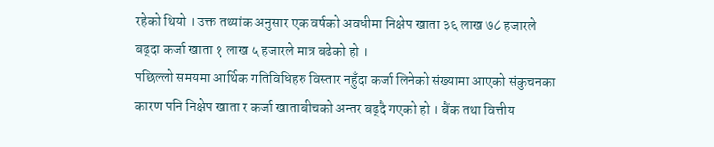रहेको थियो । उक्त तथ्यांक अनुसार एक वर्षको अवधीमा निक्षेप खाता ३६ लाख ७८ हजारले बढ्दा कर्जा खाता १ लाख ५ हजारले मात्र बढेको हो ।
पछिल्लो समयमा आर्थिक गतिविधिहरु विस्तार नहुँदा कर्जा लिनेको संख्यामा आएको संकुचनका कारण पनि निक्षेप खाता र कर्जा खाताबीचको अन्तर बढ्दै गएको हो । बैंक तथा वित्तीय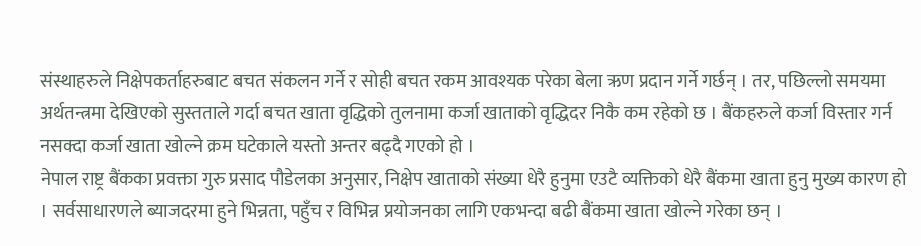संस्थाहरुले निक्षेपकर्ताहरुबाट बचत संकलन गर्ने र सोही बचत रकम आवश्यक परेका बेला ऋण प्रदान गर्ने गर्छन् । तर, पछिल्लो समयमा अर्थतन्त्रमा देखिएको सुस्तताले गर्दा बचत खाता वृद्धिको तुलनामा कर्जा खाताको वृद्धिदर निकै कम रहेको छ । बैंकहरुले कर्जा विस्तार गर्न नसक्दा कर्जा खाता खोल्ने क्रम घटेकाले यस्तो अन्तर बढ्दै गएको हो ।
नेपाल राष्ट्र बैंकका प्रवक्ता गुरु प्रसाद पौडेलका अनुसार, निक्षेप खाताको संख्या धेरै हुनुमा एउटै व्यक्तिको धेरै बैंकमा खाता हुनु मुख्य कारण हो । सर्वसाधारणले ब्याजदरमा हुने भिन्नता, पहुँच र विभिन्न प्रयोजनका लागि एकभन्दा बढी बैंकमा खाता खोल्ने गरेका छन् ।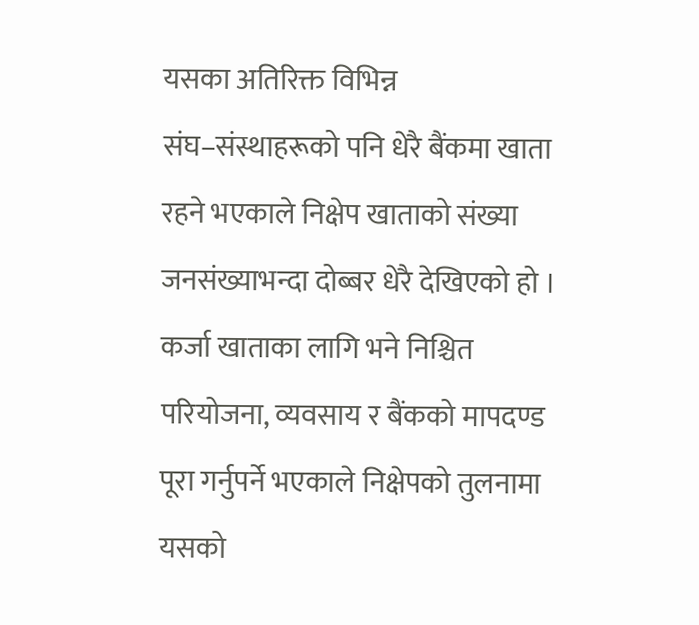यसका अतिरिक्त विभिन्न संघ–संस्थाहरूको पनि धेरै बैंकमा खाता रहने भएकाले निक्षेप खाताको संख्या जनसंख्याभन्दा दोब्बर धेरै देखिएको हो ।
कर्जा खाताका लागि भने निश्चित परियोजना, व्यवसाय र बैंकको मापदण्ड पूरा गर्नुपर्ने भएकाले निक्षेपको तुलनामा यसको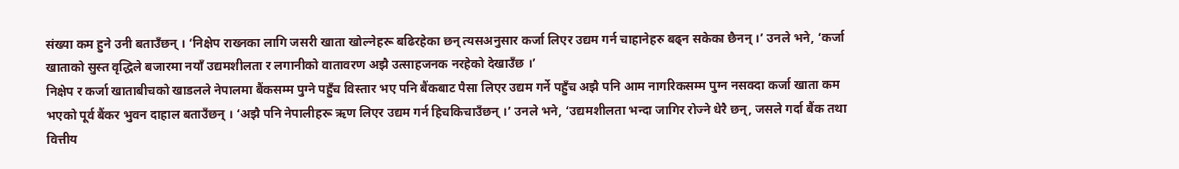संख्या कम हुने उनी बताउँछन् । ‘निक्षेप राख्नका लागि जसरी खाता खोल्नेहरू बढिरहेका छन् त्यसअनुसार कर्जा लिएर उद्यम गर्न चाहानेहरु बढ्न सकेका छैनन् ।’ उनले भने, ‘कर्जा खाताको सुस्त वृद्धिले बजारमा नयाँ उद्यमशीलता र लगानीको वातावरण अझै उत्साहजनक नरहेको देखाउँछ ।’
निक्षेप र कर्जा खाताबीचको खाडलले नेपालमा बैंकसम्म पुग्ने पहुँच विस्तार भए पनि बैंकबाट पैसा लिएर उद्यम गर्ने पहुँच अझै पनि आम नागरिकसम्म पुग्न नसक्दा कर्जा खाता कम भएको पूर्व बैंकर भुवन दाहाल बताउँछन् । ‘अझै पनि नेपालीहरू ऋण लिएर उद्यम गर्न हिचकिचाउँछन् ।’ उनले भने, ‘उद्यमशीलता भन्दा जागिर रोज्ने धेरै छन्, जसले गर्दा बैंक तथा वित्तीय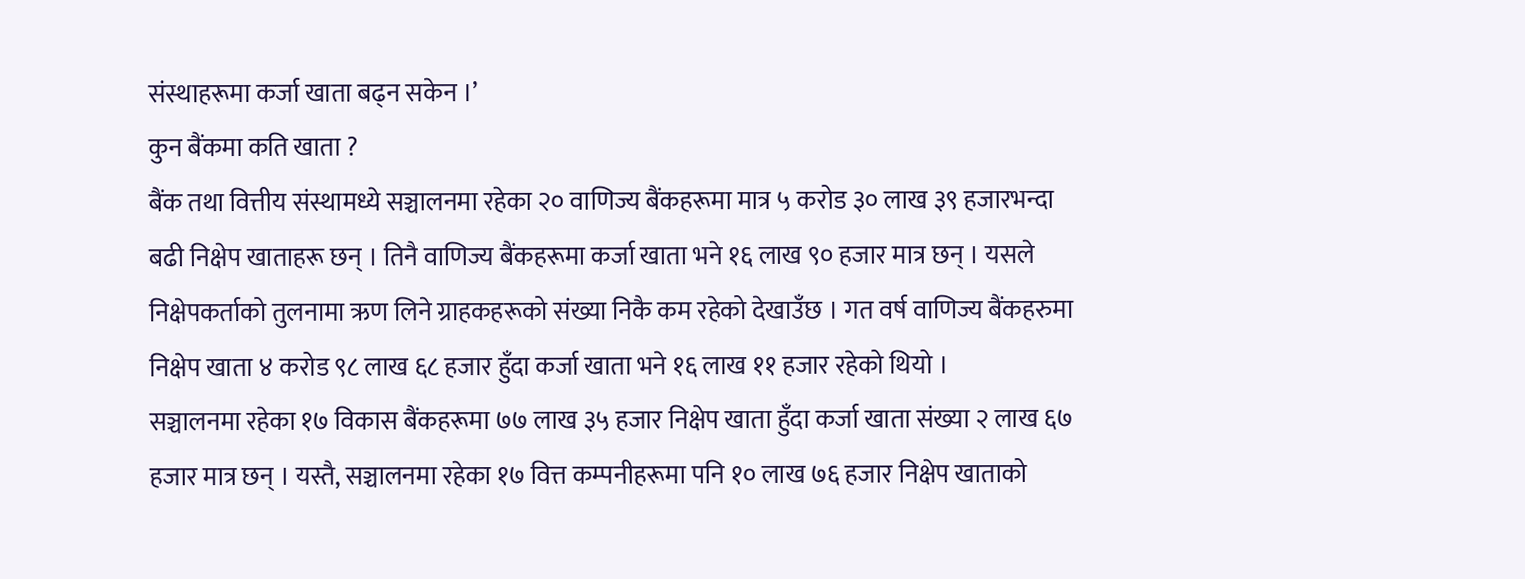संस्थाहरूमा कर्जा खाता बढ्न सकेन ।’
कुन बैंकमा कति खाता ?
बैंक तथा वित्तीय संस्थामध्ये सञ्चालनमा रहेका २० वाणिज्य बैंकहरूमा मात्र ५ करोड ३० लाख ३९ हजारभन्दा बढी निक्षेप खाताहरू छन् । तिनै वाणिज्य बैंकहरूमा कर्जा खाता भने १६ लाख ९० हजार मात्र छन् । यसले निक्षेपकर्ताको तुलनामा ऋण लिने ग्राहकहरूको संख्या निकै कम रहेको देखाउँछ । गत वर्ष वाणिज्य बैंकहरुमा निक्षेप खाता ४ करोड ९८ लाख ६८ हजार हुँदा कर्जा खाता भने १६ लाख ११ हजार रहेको थियो ।
सञ्चालनमा रहेका १७ विकास बैंकहरूमा ७७ लाख ३५ हजार निक्षेप खाता हुँदा कर्जा खाता संख्या २ लाख ६७ हजार मात्र छन् । यस्तै, सञ्चालनमा रहेका १७ वित्त कम्पनीहरूमा पनि १० लाख ७६ हजार निक्षेप खाताको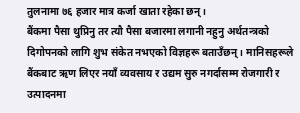तुलनामा ७६ हजार मात्र कर्जा खाता रहेका छन् ।
बैंकमा पैसा थुप्रिनु तर त्यौ पैसा बजारमा लगानी नहुनु अर्थतन्त्रको दिगोपनको लागि शुभ संकेत नभएको विज्ञहरू बताउँछन् । मानिसहरूले बैंकबाट ऋण लिएर नयाँ व्यवसाय र उद्यम सुरु नगर्दासम्म रोजगारी र उत्पादनमा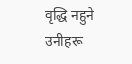वृद्धि नहुने उनीहरू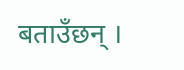बताउँछन् ।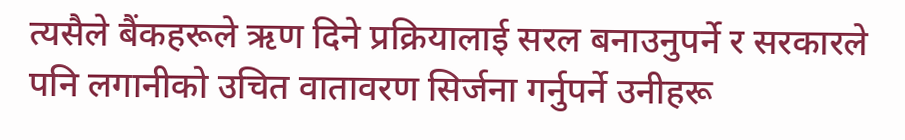त्यसैले बैंकहरूले ऋण दिने प्रक्रियालाई सरल बनाउनुपर्ने र सरकारले पनि लगानीको उचित वातावरण सिर्जना गर्नुपर्ने उनीहरू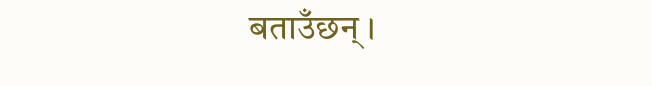बताउँछन् ।